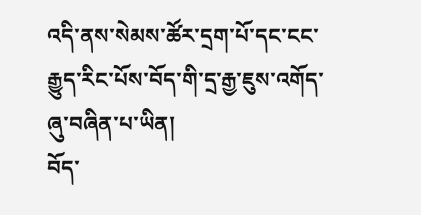འདི་ནས་སེམས་ཚོར་དྲག་པོ་དང་ངང་རྒྱུད་རིང་པོས་བོད་གི་དྲ་རྒྱ་ཇུས་འགོད་ཞུ་བཞིན་པ་ཡིན།
བོད་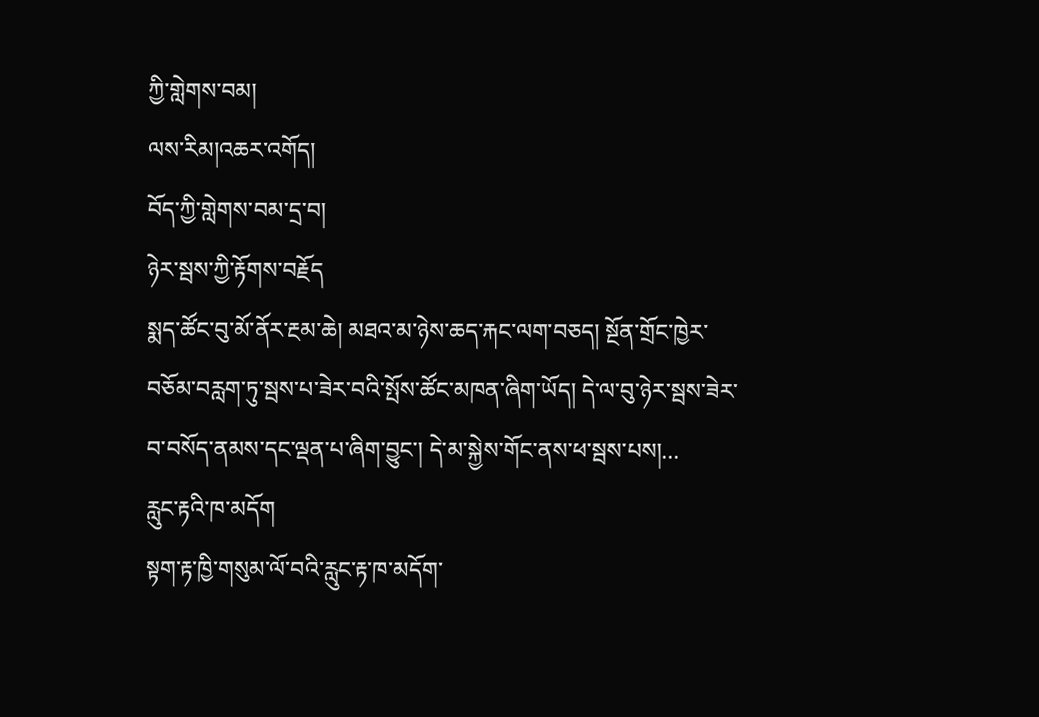ཀྱི་གླེགས་བམ།
ལས་རིམ།འཆར་འགོད།
བོད་ཀྱི་གླེགས་བམ་དྲ་བ།
ཉེར་སྦས་ཀྱི་རྟོགས་བརྗོད
སྨད་ཚོང་བུ་མོ་ནོར་རྔམ་ཆེ། མཐའ་མ་ཉེས་ཆད་རྐང་ལག་བཅད། སྔོན་གྲོང་ཁྱེར་བཅོམ་བརླག་ཏུ་སྦས་པ་ཟེར་བའི་སྤོས་ཚོང་མཁན་ཞིག་ཡོད། དེ་ལ་བུ་ཉེར་སྦས་ཟེར་བ་བསོད་ནམས་དང་ལྡན་པ་ཞིག་བྱུང་། དེ་མ་སྐྱེས་གོང་ནས་ཕ་སྦས་པས།...
རླུང་རྟའི་ཁ་མདོག
སྟག་རྟ་ཁྱི་གསུམ་ལོ་བའི་རླུང་རྟ་ཁ་མདོག་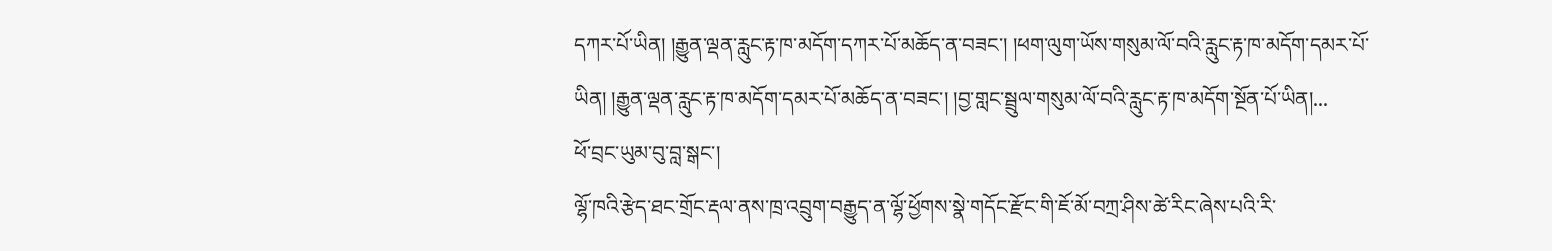དཀར་པོ་ཡིན། །རྒྱུན་ལྡན་རླུང་རྟ་ཁ་མདོག་དཀར་པོ་མཆོད་ན་བཟང་། །ཕག་ལུག་ཡོས་གསུམ་ལོ་བའི་རླུང་རྟ་ཁ་མདོག་དམར་པོ་ཡིན། །རྒྱུན་ལྡན་རླུང་རྟ་ཁ་མདོག་དམར་པོ་མཆོད་ན་བཟང་། །བྱ་གླང་སྦྲུལ་གསུམ་ལོ་བའི་རླུང་རྟ་ཁ་མདོག་སྔོན་པོ་ཡིན།...
ཕོ་བྲང་ཡུམ་བུ་བླ་སྒང་།
ལྷོ་ཁའི་རྩེད་ཐང་གྲོང་རྡལ་ནས་ཁྲ་འབྲུག་བརྒྱུད་ན་ལྷོ་ཕྱོགས་སྣེ་གདོང་རྫོང་གི་ཇོ་མོ་བཀྲ་ཤིས་ཚེ་རིང་ཞེས་པའི་རི་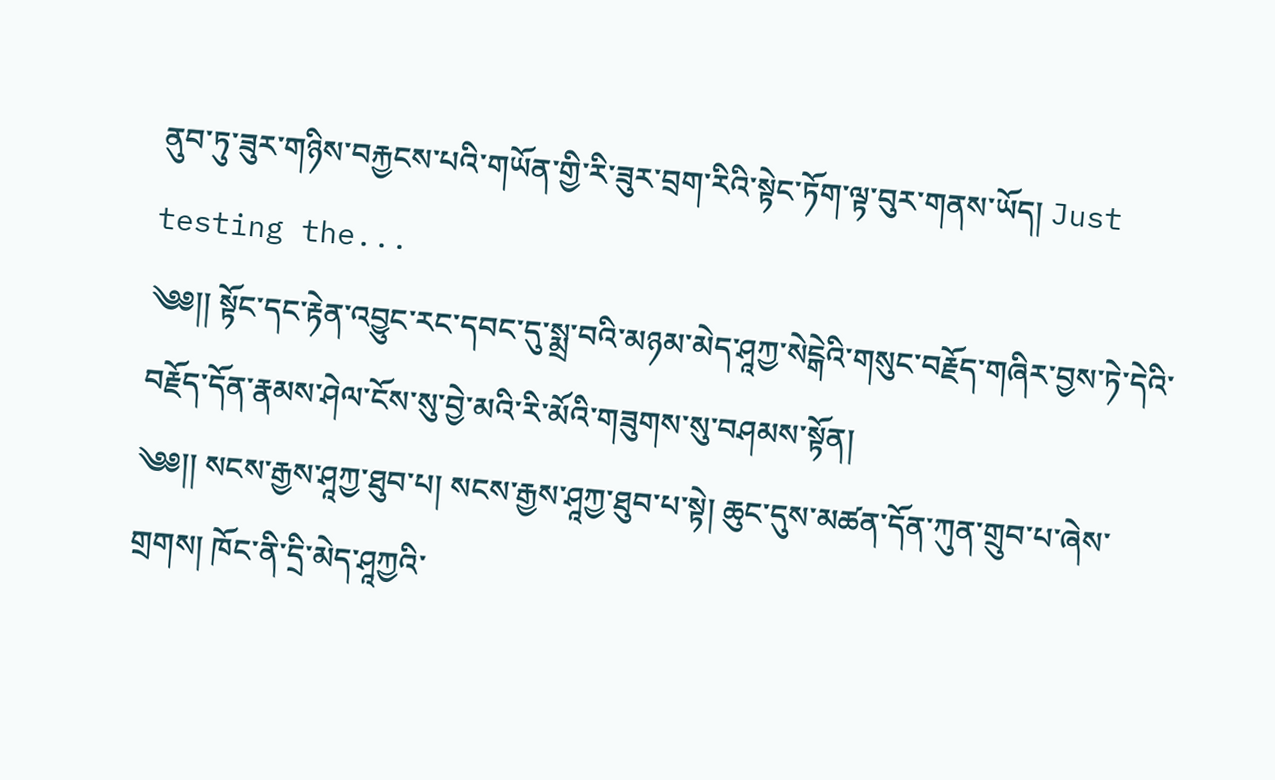ནུབ་ཏུ་ཟུར་གཉིས་བརྐྱངས་པའི་གཡོན་གྱི་རི་ཟུར་བྲག་རིའི་སྟེང་ཏོག་ལྟ་བུར་གནས་ཡོད། Just testing the...
༄༅།། སྟོང་དང་རྟེན་འབྱུང་རང་དབང་དུ་སྨྲ་བའི་མཉམ་མེད་ཤཱཀྱ་སེངྒེའི་གསུང་བརྗོད་གཞིར་བྱས་ཏེ་དེའི་བརྗོད་དོན་རྣམས་ཤེལ་ངོས་སུ་བྱེ་མའི་རི་མོའི་གཟུགས་སུ་བཤམས་སྟོན།
༄༅།། སངས་རྒྱས་ཤཱཀྱ་ཐུབ་པ། སངས་རྒྱས་ཤཱཀྱ་ཐུབ་པ་སྟེ། ཆུང་དུས་མཚན་དོན་ཀུན་གྲུབ་པ་ཞེས་གྲགས། ཁོང་ནི་དྲི་མེད་ཤཱཀྱའི་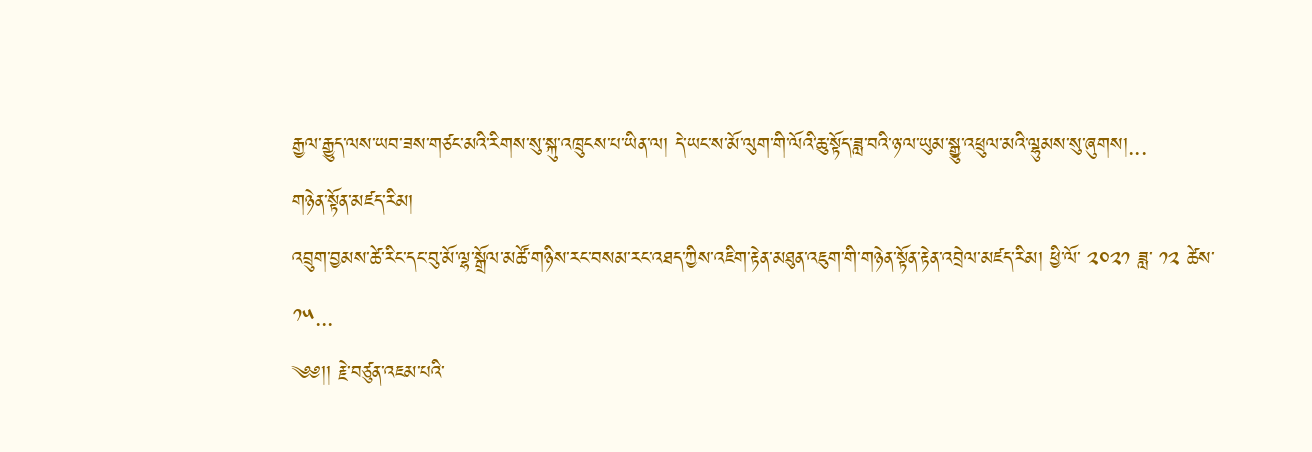རྒྱལ་རྒྱུད་ལས་ཡབ་ཟས་གཙང་མའི་རིགས་སུ་སྐུ་འཁྲུངས་པ་ཡིན་ལ། དེ་ཡང་ས་མོ་ལུག་གི་ལོའི་ཆུ་སྟོད་ཟླ་བའི་ཉ་ལ་ཡུམ་སྒྱུ་འཕྲུལ་མའི་ལྷུམས་སུ་ཞུགས།...
གཉེན་སྟོན་མཛད་རིམ།
འབྲུག་བྱམས་ཚེ་རིང་དང་བུ་མོ་ལྷ་སྒྲོལ་མཚོ་གཉིས་རང་བསམ་རང་འཐད་ཀྱིས་འཇིག་རྟེན་མཐུན་འཇུག་གི་གཉེན་སྟོན་རྟེན་འབྲེལ་མཛད་རིམ། ཕྱི་ལོ་ ༢༠༢༡ ཟླ་ ༡༢ ཚེས་ ༡༥...
༄༅།། རྗེ་བཙུན་འཇམ་པའི་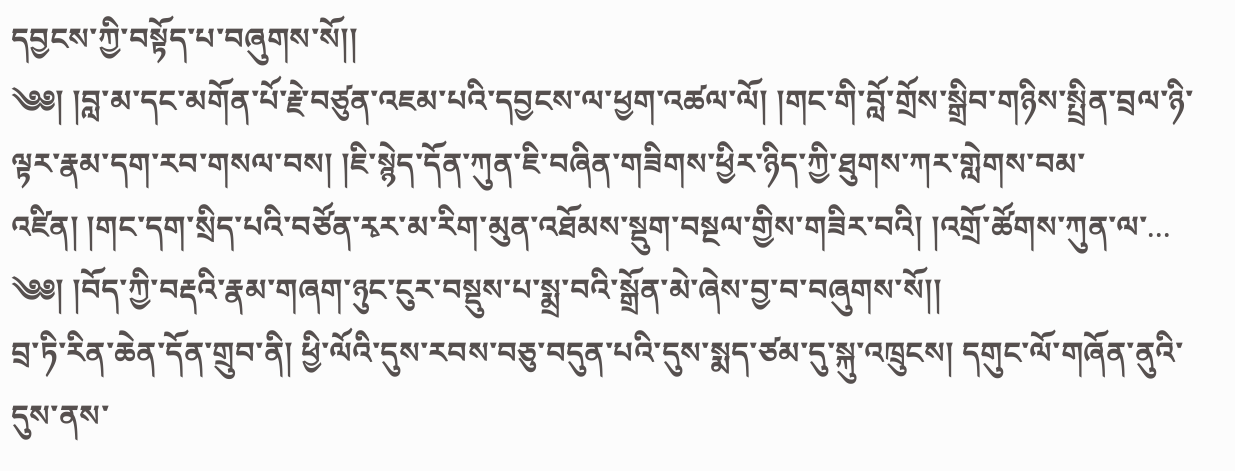དབྱངས་ཀྱི་བསྟོད་པ་བཞུགས་སོ།།
༄༅། །བླ་མ་དང་མགོན་པོ་རྗེ་བཙུན་འཇམ་པའི་དབྱངས་ལ་ཕྱག་འཚལ་ལོ། །གང་གི་བློ་གྲོས་སྒྲིབ་གཉིས་སྤྲིན་བྲལ་ཉི་ལྟར་རྣམ་དག་རབ་གསལ་བས། །ཇི་སྙེད་དོན་ཀུན་ཇི་བཞིན་གཟིགས་ཕྱིར་ཉིད་ཀྱི་ཐུགས་ཀར་གླེགས་བམ་འཛིན། །གང་དག་སྲིད་པའི་བཙོན་རྭར་མ་རིག་མུན་འཐོམས་སྡུག་བསྔལ་གྱིས་གཟིར་བའི། །འགྲོ་ཚོགས་ཀུན་ལ་...
༄༅། །བོད་ཀྱི་བརྡའི་རྣམ་གཞག་ཉུང་ངུར་བསྡུས་པ་སྨྲ་བའི་སྒྲོན་མེ་ཞེས་བྱ་བ་བཞུགས་སོ།།
བྲ་ཏི་རིན་ཆེན་དོན་གྲུབ་ནི། ཕྱི་ལོའི་དུས་རབས་བཅུ་བདུན་པའི་དུས་སྨད་ཙམ་དུ་སྐུ་འཁྲུངས། དགུང་ལོ་གཞོན་ནུའི་དུས་ནས་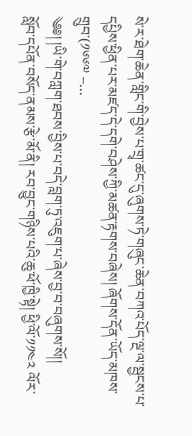སེ་ར་ཐེག་ཆེན་གླིང་གི་བྱེས་པ་གྲྭ་ཚང་དུ་ཞུགས་ཏེ་གཞུང་ཆེན་བཀའ་པོད་ལྔ་ལ་སྦྱངས་པ་དཔྱིས་ཕྱིན་པར་མཛད་དེ་དགེ་བཤེས་ཀྱི་མཚན་རྟགས་བཞེས། ཞོགས་དོན་ཡོད་མཁས་གྲུབ་(༡༦༦༧ –...
༄༅། །ཡི་གེ་བཀླག་ཐབས་བྱིས་པ་བདེ་བླག་ཏུ་འཇུག་པ་ཞེས་བྱ་བ་བཞུགས་སོ།།
སློབ་དཔོན་བསོད་ནམས་རྩེ་མོ་ནི། རབ་བྱུང་གཉིས་པའི་ཆུ་ཕོ་ཁྱི་སྟེ། ཕྱི་ལོ་༡༡༤༢ ལོར་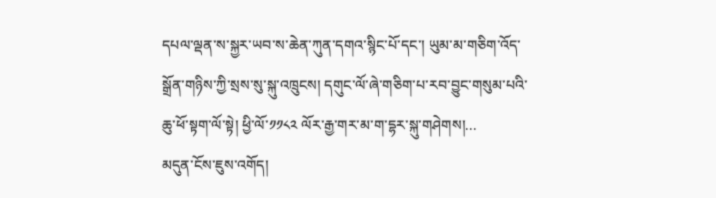དཔལ་ལྡན་ས་སྐྱར་ཡབ་ས་ཆེན་ཀུན་དགའ་སྙིང་པོ་དང་། ཡུམ་མ་གཅིག་འོད་སྒྲོན་གཉིས་ཀྱི་སྲས་སུ་སྐུ་འཁྲུངས། དགུང་ལོ་ཞེ་གཅིག་པ་རབ་བྱུང་གསུམ་པའི་ཆུ་ཕོ་སྟག་ལོ་སྟེ། ཕྱི་ལོ་༡༡༨༢ ལོར་རྒྱ་གར་མ་ག་དྷར་སྐུ་གཤེགས།...
མདུན་ངོས་ཇུས་འགོད།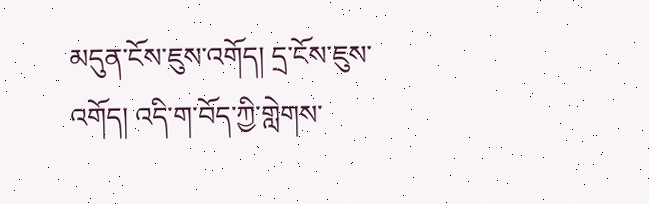མདུན་ངོས་ཇུས་འགོད། དྲ་ངོས་ཇུས་འགོད། འདི་ག་བོད་ཀྱི་གླེགས་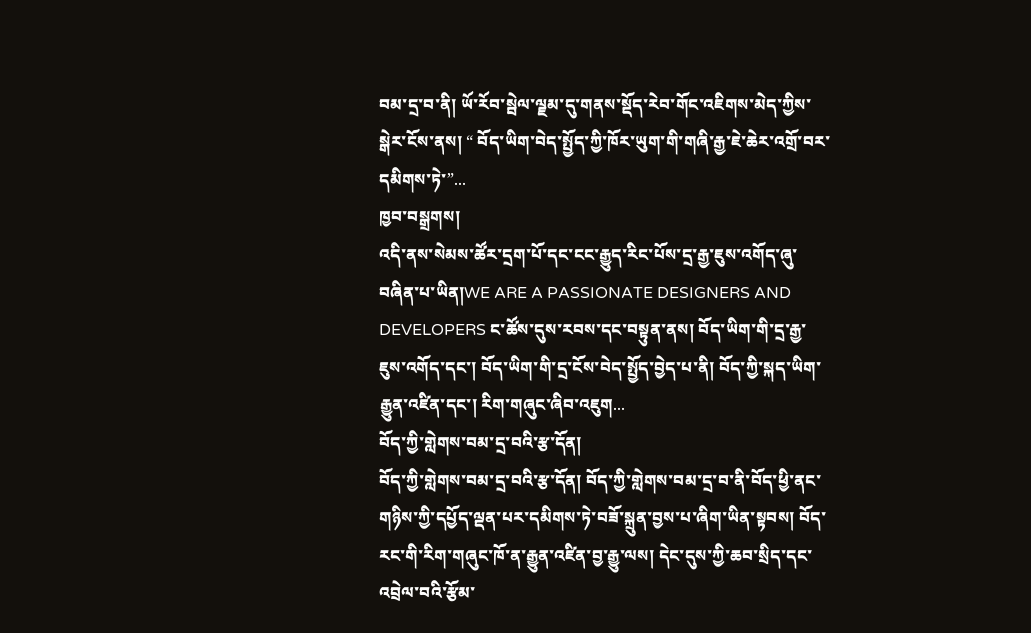བམ་དྲ་བ་ནི། ཡོ་རོབ་སྦེལ་ལྗམ་དུ་གནས་སྡོད་རེབ་གོང་འཇིགས་མེད་ཀྱིས་སྒེར་ངོས་ནས། “ བོད་ཡིག་བེད་སྤྱོད་ཀྱི་ཁོར་ཡུག་གི་གཞི་རྒྱ་ཇེ་ཆེར་འགྲོ་བར་དམིགས་ཏེ་”...
ཁྱབ་བསྒྲགས།
འདི་ནས་སེམས་ཚོར་དྲག་པོ་དང་ངང་རྒྱུད་རིང་པོས་དྲ་རྒྱ་ཇུས་འགོད་ཞུ་བཞིན་པ་ཡིན།WE ARE A PASSIONATE DESIGNERS AND DEVELOPERS ང་ཚོས་དུས་རབས་དང་བསྟུན་ནས། བོད་ཡིག་གི་དྲ་རྒྱ་ཇུས་འགོད་དང་། བོད་ཡིག་གི་དྲ་ངོས་བེད་སྤྱོད་བྱེད་པ་ནི། བོད་ཀྱི་སྐད་ཡིག་རྒྱུན་འཛིན་དང་། རིག་གཞུང་ཞིབ་འཇུག...
བོད་ཀྱི་གླེགས་བམ་དྲ་བའི་རྩ་དོན།
བོད་ཀྱི་གླེགས་བམ་དྲ་བའི་རྩ་དོན། བོད་ཀྱི་གླེགས་བམ་དྲ་བ་ནི་བོད་ཕྱི་ནང་གཉིས་ཀྱི་དཔྱོད་ལྡན་པར་དམིགས་ཏེ་བཟོ་སྐྲུན་བྱས་པ་ཞིག་ཡིན་སྟབས། བོད་རང་གི་རིག་གཞུང་ཁོ་ན་རྒྱུན་འཛིན་བྱ་རྒྱུ་ལས། དེང་དུས་ཀྱི་ཆབ་སྲིད་དང་འབྲེལ་བའི་རྩོམ་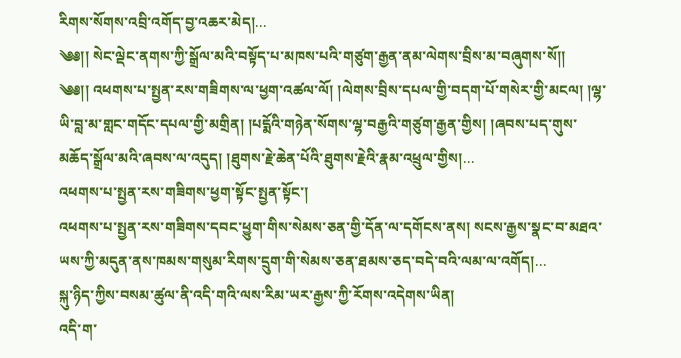རིགས་སོགས་འབྲི་འགོད་བྱ་འཆར་མེད།...
༄༅།། སེང་ལྡེང་ནགས་ཀྱི་སྒྲོལ་མའི་བསྟོད་པ་མཁས་པའི་གཙུག་རྒྱན་ནམ་ལེགས་བྲིས་མ་བཞུགས་སོ།།
༄༅།། འཕགས་པ་སྤྱན་རས་གཟིགས་ལ་ཕྱག་འཚལ་ལོ། །ལེགས་བྲིས་དཔལ་གྱི་བདག་པོ་གསེར་གྱི་མངལ། །ལྷ་ཡི་བླ་མ་གླང་གདོང་དཔལ་གྱི་མགྲིན། །པདྨོའི་གཉེན་སོགས་ལྷ་བརྒྱའི་གཙུག་རྒྱན་གྱིས། །ཞབས་པད་གུས་མཆོད་སྒྲོལ་མའི་ཞབས་ལ་འདུད། །ཐུགས་རྗེ་ཆེན་པོའི་ཐུགས་རྗེའི་རྣམ་འཕྲུལ་གྱིས།...
འཕགས་པ་སྤྱན་རས་གཟིགས་ཕྱག་སྟོང་སྤྱན་སྟོང་།
འཕགས་པ་སྤྱན་རས་གཟིགས་དབང་ཕྱུག་གིས་སེམས་ཅན་གྱི་དོན་ལ་དགོངས་ནས། སངས་རྒྱས་སྣང་བ་མཐའ་ཡས་ཀྱི་མདུན་ནས་ཁམས་གསུམ་རིགས་དྲུག་གི་སེམས་ཅན་ཐམས་ཅད་བདེ་བའི་ལམ་ལ་འགོད།...
སྐུ་ཉིད་ཀྱིས་བསམ་ཚུལ་ནི་འདི་གའི་ལས་རིམ་ཡར་རྒྱས་ཀྱི་རོགས་འདེགས་ཡིན།
འདི་ག་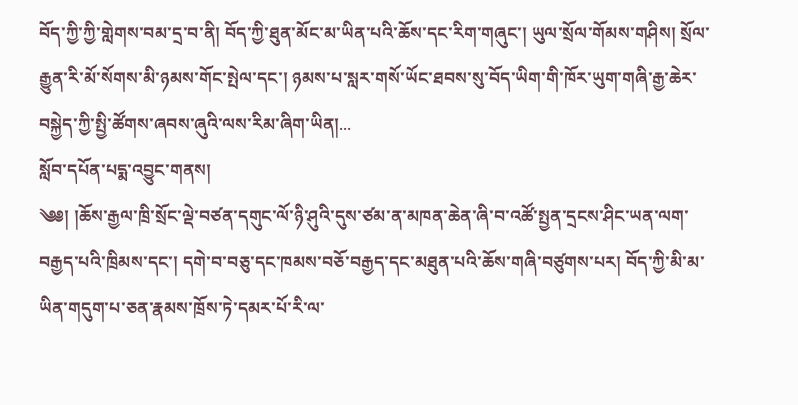བོད་ཀྱི་ཀྱི་གླེགས་བམ་དྲ་བ་ནི། བོད་ཀྱི་ཐུན་མོང་མ་ཡིན་པའི་ཆོས་དང་རིག་གཞུང་། ཡུལ་སྲོལ་གོམས་གཤིས། སྲོལ་རྒྱུན་རི་མོ་སོགས་མི་ཉམས་གོང་སྤེལ་དང་། ཉམས་པ་སླར་གསོ་ཡོང་ཐབས་སུ་བོད་ཡིག་གི་ཁོར་ཡུག་གཞི་རྒྱ་ཆེར་བསྐྱེད་ཀྱི་སྤྱི་ཚོགས་ཞབས་ཞུའི་ལས་རིམ་ཞིག་ཡིན།...
སློབ་དཔོན་པདྨ་འབྱུང་གནས།
༄༅། །ཆོས་རྒྱལ་ཁྲི་སྲོང་ལྡེ་བཙན་དགུང་ལོ་ཉི་ཤུའི་དུས་ཙམ་ན་མཁན་ཆེན་ཞི་བ་འཚོ་སྤྱན་དྲངས་ཤིང་ཡན་ལག་བརྒྱད་པའི་ཁྲིམས་དང་། དགེ་བ་བཅུ་དང་ཁམས་བཅོ་བརྒྱད་དང་མཐུན་པའི་ཆོས་གཞི་བཙུགས་པར། བོད་ཀྱི་མི་མ་ཡིན་གདུག་པ་ཅན་རྣམས་ཁྲོས་ཏེ་དམར་པོ་རི་ལ་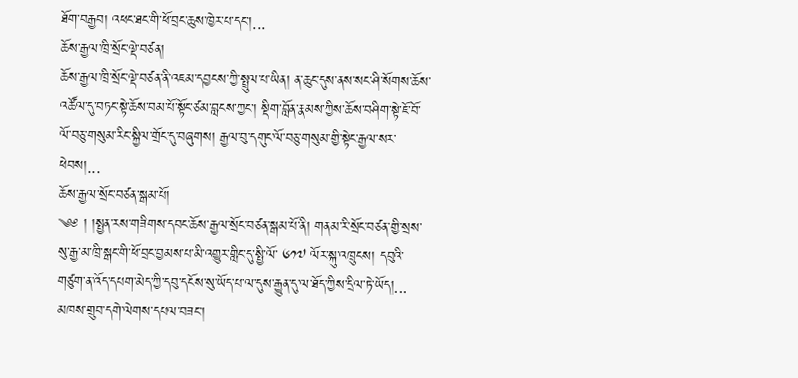ཐོག་བརྒྱབ། འཕང་ཐང་གི་ཕོ་བྲང་ཆུས་ཁྱེར་པ་དང་།...
ཆོས་རྒྱལ་ཁྲི་སྲོང་ལྡེ་བཙན།
ཆོས་རྒྱལ་ཁྲི་སྲོང་ལྡེ་བཙན་ནི་འཇམ་དབྱངས་ཀྱི་སྤྲུལ་པ་ཡིན། ན་ཆུང་དུས་ནས་སང་ཤི་སོགས་ཆོས་འཚོལ་དུ་བཏང་སྟེ་ཆོས་བམ་པོ་སྟོང་ཙམ་བླངས་ཀྱང་། སྡིག་བློན་རྣམས་ཀྱིས་ཆོས་བཤིག་སྟེ་ཇོ་བོ་ལོ་བཅུ་གསུམ་རིང་སྐྱིལ་གྲོང་དུ་བཞུགས། རྒྱལ་བུ་དགུང་ལོ་བཅུ་གསུམ་གྱི་སྟེང་རྒྱལ་སར་ཕེབས།...
ཆོས་རྒྱལ་སྲོང་བཙན་སྒམ་པོ།
༄༅ ། །སྤྱན་རས་གཟིགས་དབང་ཆོས་རྒྱལ་སྲོང་བཙན་སྒམ་པོ་ནི། གནམ་རི་སྲོང་བཙན་གྱི་སྲས་སུ་རྒྱ་མ་ཁྲི་སྒང་གི་ཕོ་བྲང་བྱམས་པ་མི་འགྱུར་གླིང་དུ་སྤྱི་ལོ་ ༦༡༧ ལོར་སྐུ་འཁྲུངས། དབུའི་གཙུག་ན་འོད་དཔག་མེད་ཀྱི་དབུ་དངོས་སུ་ཡོད་པ་ལ་དུས་རྒྱུན་དུ་ལ་ཐོད་ཀྱིས་དྲིལ་ཏེ་ཡོད།...
མཁས་གྲུབ་དགེ་ལེགས་དཔལ་བཟང་།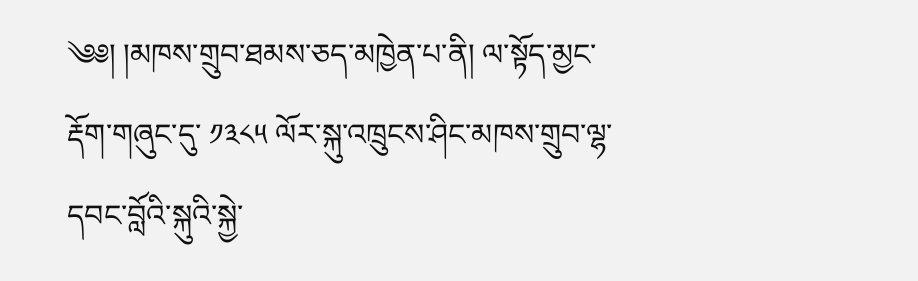༄༅། །མཁས་གྲུབ་ཐམས་ཅད་མཁྱེན་པ་ནི། ལ་སྟོད་མྱང་རྡོག་གཞུང་དུ་ ༡༣༨༥ ལོར་སྐུ་འཁྲུངས་ཤིང་མཁས་གྲུབ་ལྷ་དབང་བློའི་སྐུའི་སྐྱེ་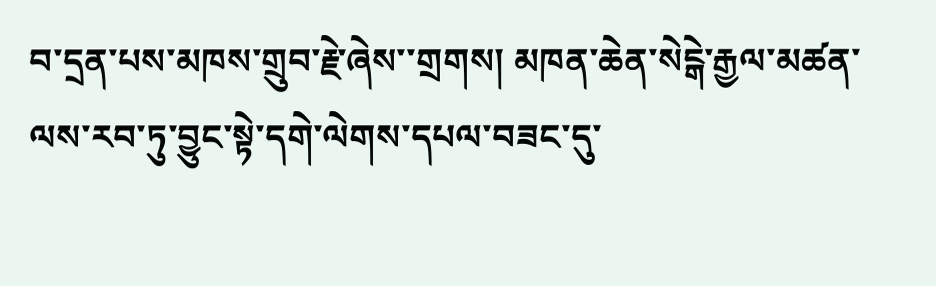བ་དྲན་པས་མཁས་གྲུབ་རྗེ་ཞེས་་གྲགས། མཁན་ཆེན་སེངྒེ་རྒྱལ་མཚན་ལས་རབ་ཏུ་བྱུང་སྟེ་དགེ་ལེགས་དཔལ་བཟང་དུ་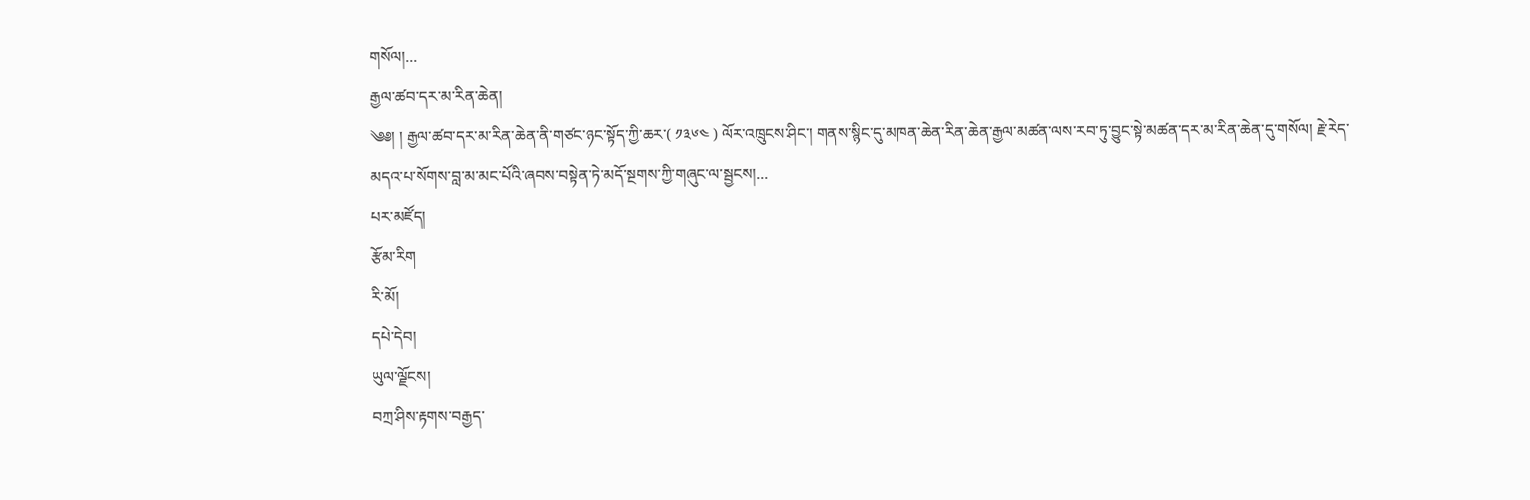གསོལ།...
རྒྱལ་ཚབ་དར་མ་རིན་ཆེན།
༄༅། ། རྒྱལ་ཚབ་དར་མ་རིན་ཆེན་ནི་གཙང་ཉང་སྟོད་ཀྱི་ཆར་( ༡༣༦༤ ) ལོར་འཁྲུངས་ཤིང་། གནས་སྙིང་དུ་མཁན་ཆེན་རིན་ཆེན་རྒྱལ་མཚན་ལས་རབ་ཏུ་བྱུང་སྟེ་མཚན་དར་མ་རིན་ཆེན་དུ་གསོལ། རྗེ་རེད་མདའ་པ་སོགས་བླ་མ་མང་པོའི་ཞབས་བསྟེན་ཏེ་མདོ་སྔགས་ཀྱི་གཞུང་ལ་སྦྱངས།...
པར་མཛོད།
རྩོམ་རིག
རི་མོ།
དཔེ་དེབ།
ཡུལ་ལྗོངས།
བཀྲ་ཤིས་རྟགས་བརྒྱད་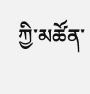ཀྱི་མཚོན་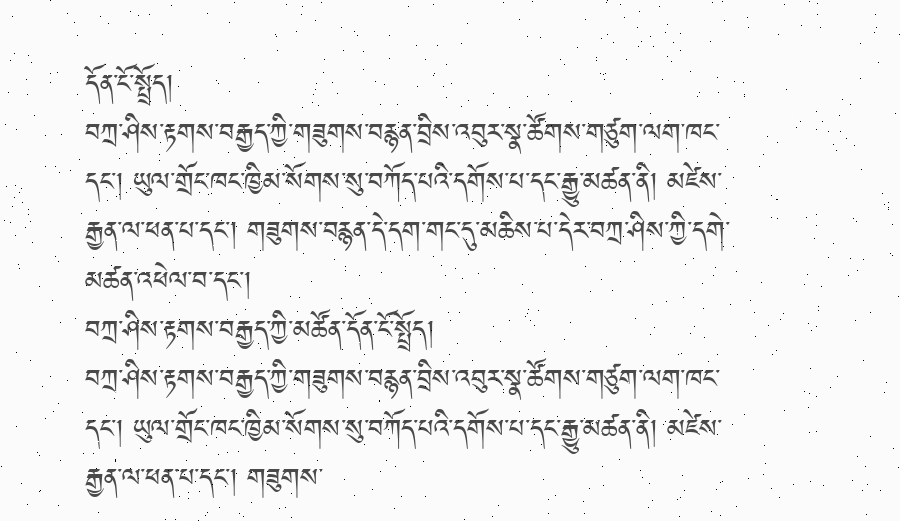དོན་ངོ་སྤྲོད།
བཀྲ་ཤིས་རྟགས་བརྒྱད་ཀྱི་གཟུགས་བརྙན་བྲིས་འབུར་སྣ་ཚོགས་གཙུག་ལག་ཁང་དང་། ཡུལ་གྲོང་ཁང་ཁྱིམ་སོགས་སུ་བཀོད་པའི་དགོས་པ་དང་རྒྱུ་མཚན་ནི། མཛེས་རྒྱན་ལ་ཕན་པ་དང་། གཟུགས་བརྙན་དེ་དག་གང་དུ་མཆིས་པ་དེར་བཀྲ་ཤིས་ཀྱི་དགེ་མཚན་འཕེལ་བ་དང་།
བཀྲ་ཤིས་རྟགས་བརྒྱད་ཀྱི་མཚོན་དོན་ངོ་སྤྲོད།
བཀྲ་ཤིས་རྟགས་བརྒྱད་ཀྱི་གཟུགས་བརྙན་བྲིས་འབུར་སྣ་ཚོགས་གཙུག་ལག་ཁང་དང་། ཡུལ་གྲོང་ཁང་ཁྱིམ་སོགས་སུ་བཀོད་པའི་དགོས་པ་དང་རྒྱུ་མཚན་ནི། མཛེས་རྒྱན་ལ་ཕན་པ་དང་། གཟུགས་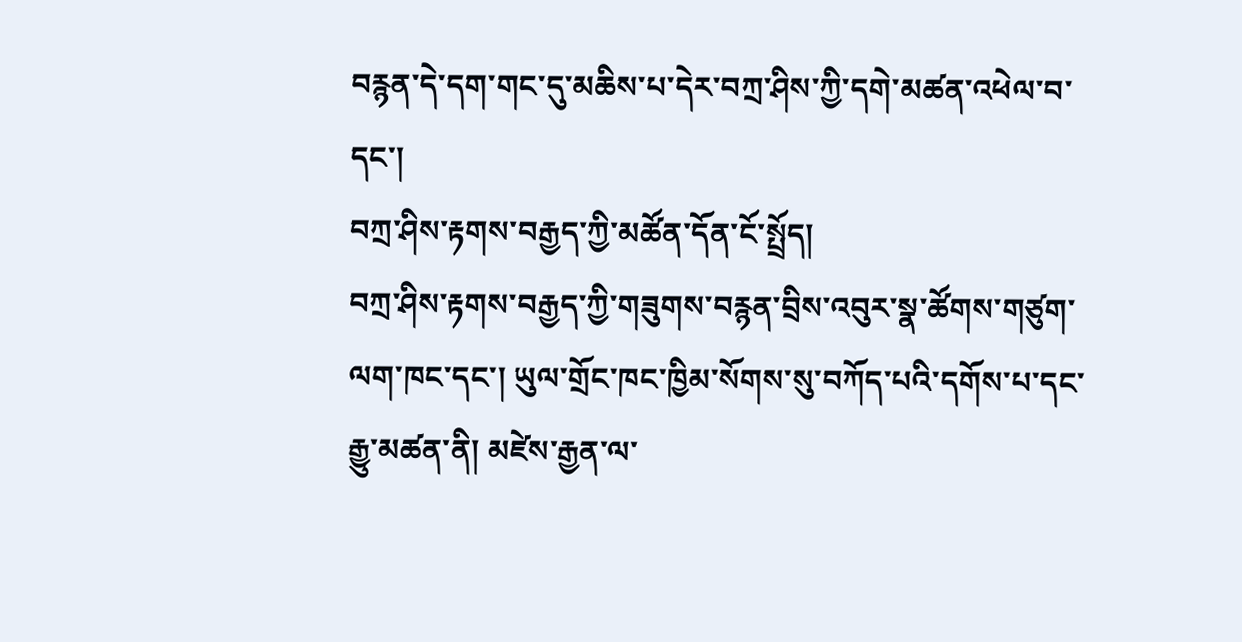བརྙན་དེ་དག་གང་དུ་མཆིས་པ་དེར་བཀྲ་ཤིས་ཀྱི་དགེ་མཚན་འཕེལ་བ་དང་།
བཀྲ་ཤིས་རྟགས་བརྒྱད་ཀྱི་མཚོན་དོན་ངོ་སྤྲོད།
བཀྲ་ཤིས་རྟགས་བརྒྱད་ཀྱི་གཟུགས་བརྙན་བྲིས་འབུར་སྣ་ཚོགས་གཙུག་ལག་ཁང་དང་། ཡུལ་གྲོང་ཁང་ཁྱིམ་སོགས་སུ་བཀོད་པའི་དགོས་པ་དང་རྒྱུ་མཚན་ནི། མཛེས་རྒྱན་ལ་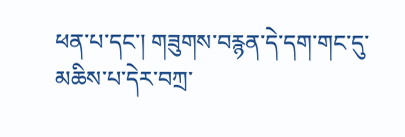ཕན་པ་དང་། གཟུགས་བརྙན་དེ་དག་གང་དུ་མཆིས་པ་དེར་བཀྲ་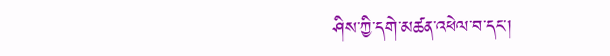ཤིས་ཀྱི་དགེ་མཚན་འཕེལ་བ་དང་།